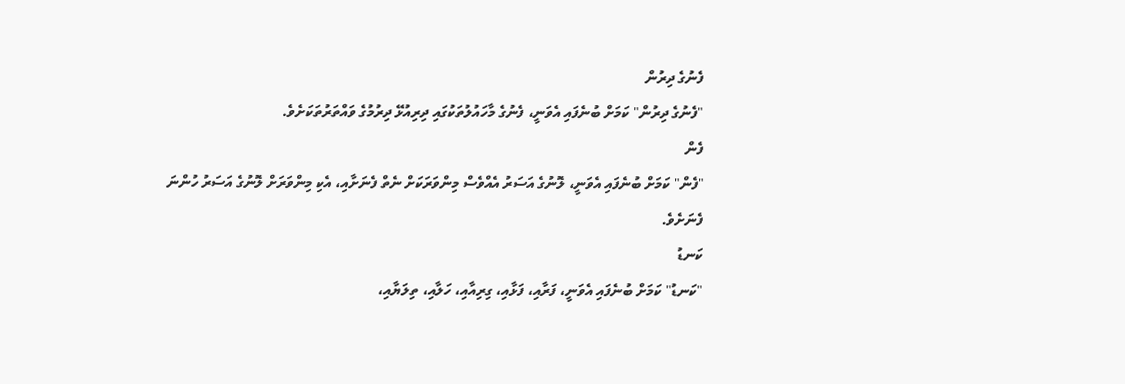ފެނުގެ ދިރުން
"ފެނުގެ ދިރުން" ކަމަށް ބުނެފައި އެވަނީ، ފެނުގެ މާހައުލުތަކުގައި ދިރިއުޅޭ ދިރުމުގެ ވައްތަރުތަކަށެވެ.
ފެން
"ފެން" ކަމަށް ބުނެފައި އެވަނީ، ލޮނުގެ އަސަރު އެއްވެސް މިންވަރަކަށް ނެތް ފެނަށާއި، އެކި މިންވަރަށް ލޮނުގެ އަސަރު ހުންނަ ފެނަށެވެ.
ކަނޑު
"ކަނޑު" ކަމަށް ބުނެފައި އެވަނީ، ފަރާއި، ފަޅާއި، ގިރިއާއި، ހަލާއި، ތިލަޔާއި،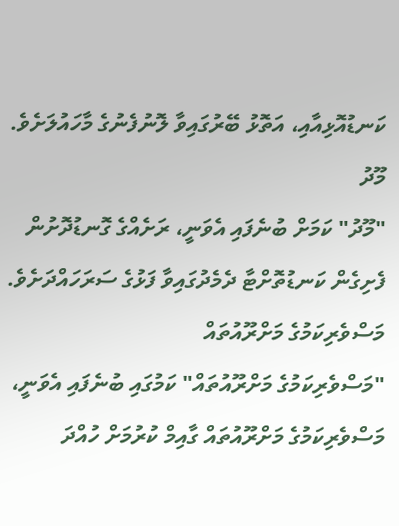ކަނޑުއޮޅިއާއި، އަތޮޅު ބޭރުގައިވާ ލޮނުފެނުގެ މާހައުލަށެވެ.
މޫދު
"މޫދު" ކަމަށް ބުނެފައި އެވަނީ، ރަށެއްގެ ގޮނޑުދޮށުން ފެށިގެން ކަނޑުތޮށްޓާ ދެމެދުގައިވާ ފަޅުގެ ސަރަހައްދަށެވެ.
މަސްވެރިކަމުގެ މަށްރޫއުތައް
"މަސްވެރިކަމުގެ މަށްރޫއުތައް" ކަމުގައި ބުނެފައި އެވަނީ، މަސްވެރިކަމުގެ މަށްރޫއުތައް ގާއިމް ކުރުމަށް ހުއްދަ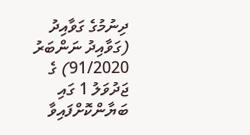ދިނުމުގެ ގަވާއިދު (ގަވާއިދު ނަންބަރު 91/2020) ގެ ޖަދުވަލު 1 ގައި ބަޔާންކޮށްފައިވާ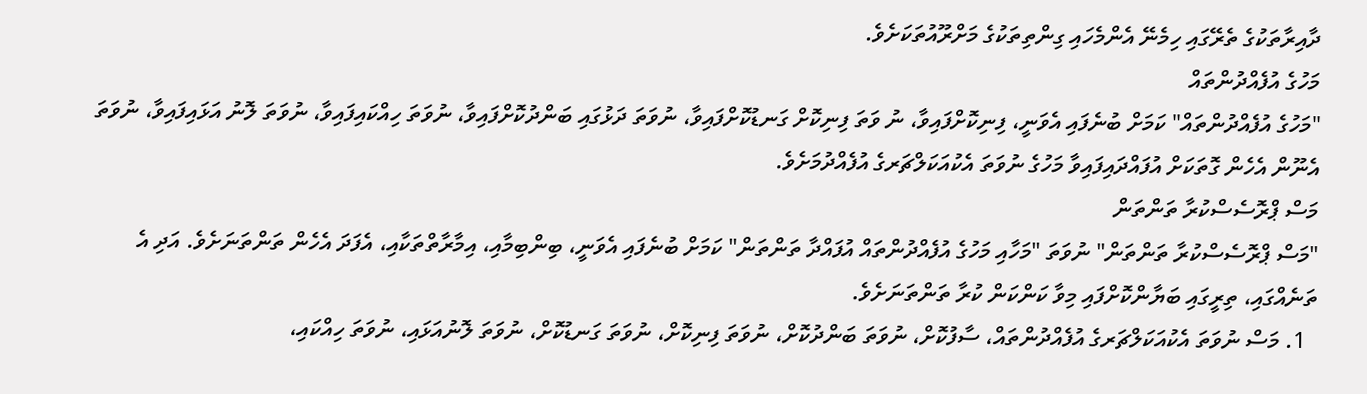ދާއިރާތަކުގެ ތެރޭގައި ހިމެނޭ އެންމެހައި ގިންތިތަކުގެ މަށްރޫއުތަކަށެވެ.
މަހުގެ އުފެއްދުންތައް
"މަހުގެ އުފެއްދުންތައް" ކަމަށް ބުނެފައި އެވަނީ، ފިނިކޮށްފައިވާ، ނު ވަތަ ފިނިކޮށް ގަނޑުކޮށްފައިވާ، ނުވަތަ ދަޅުގައި ބަންދުކޮށްފައިވާ، ނުވަތަ ހިއްކައިފައިވާ، ނުވަތަ ލޮނު އަޅައިފައިވާ، ނުވަތަ އެނޫން އެހެން ގޮތަކަށް އުފައްދައިފައިވާ މަހުގެ ނުވަތަ އެކުއަކަލްޗަރގެ އުފެއްދުމަށެވެ.
މަސް ޕްރޮސެސްކުރާ ތަންތަން
"މަސް ޕްރޮސެސްކުރާ ތަންތަން" ނުވަތަ "މަހާއި މަހުގެ އުފެއްދުންތައް އުފައްދާ ތަންތަން" ކަމަށް ބުނެފައި އެވަނީ، ބިންބިމާއި، އިމާރާތްތަކާއި، އެފަދަ އެހެން ތަންތަނަށެވެ. އަދި އެ ތަނެއްގައި، ތިރީގައި ބަޔާންކޮށްފައި މިވާ ކަންކަން ކުރާ ތަންތަނަށެވެ.
  1. މަސް ނުވަތަ އެކުއަކަލްޗަރގެ އުފެއްދުންތައް، ސާފުކޮށް، ނުވަތަ ބަންދުކޮށް، ނުވަތަ ފިނިކޮށް، ނުވަތަ ގަނޑުކޮށް، ނުވަތަ ލޮނުއަޅައި، ނުވަތަ ހިއްކައި،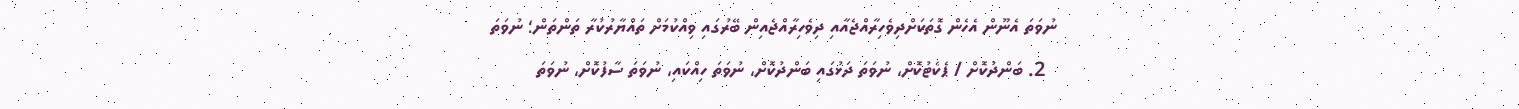ނުވަތަ އެނޫން އެހެން ގޮތަކަށްދިވެހިރާއްޖެއާއި ދިވެހިރާއްޖެއިން ބޭރުގައި ވިއްކުމަށް ތައްޔާރުކުރާ ތަންތަން؛ ނުވަތަ
  2. ބަންދުކޮށް / ޕެކެޓުކޮށް، ނުވަތަ ދަޅުގައި ބަންދުކޮށް، ނުވަތަ ހިއްކައި، ނުވަތަ ސާފުކޮށް، ނުވަތަ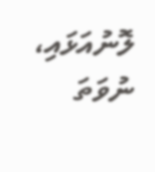ލޮނުއަޅައި، ނުވަތަ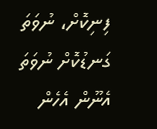ފިނިކޮށް، ނުވަތަ ގަނޑުކޮށް ނުވަތަ އެނޫން އެހެން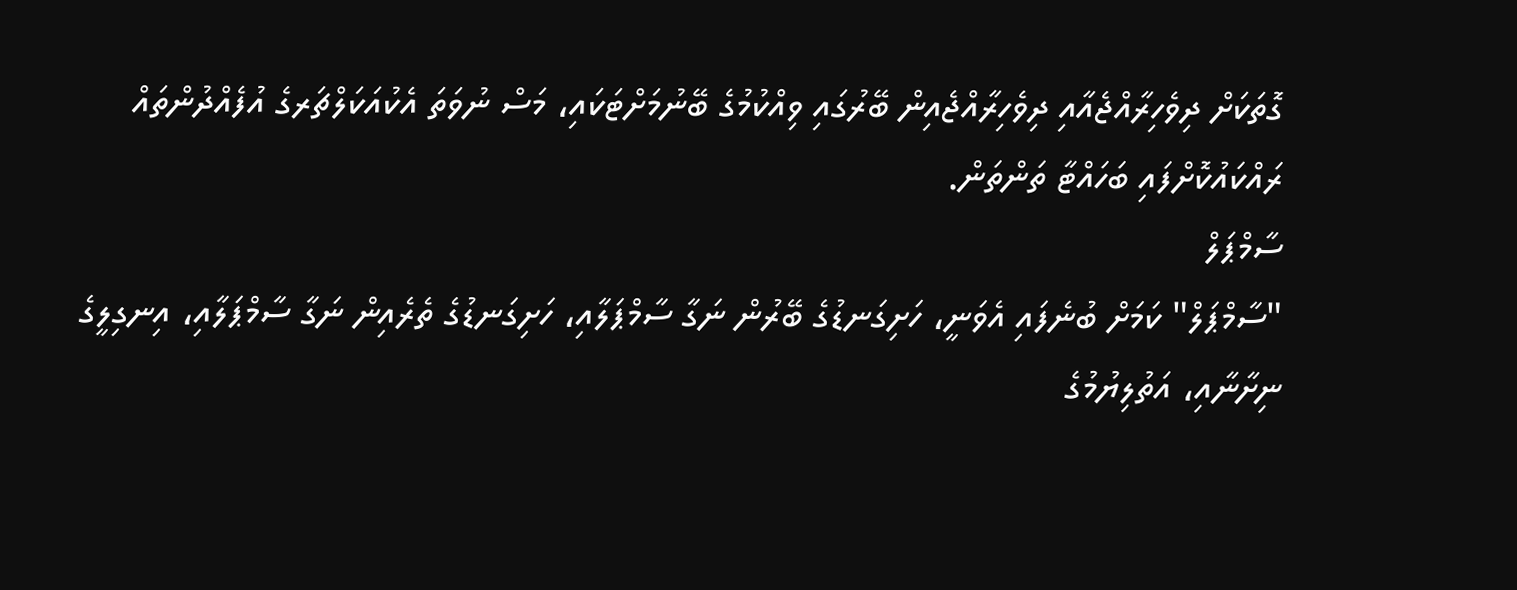ގޮތަކަށް ދިވެހިރާއްޖެއާއި ދިވެހިރާއްޖެއިން ބޭރުގައި ވިއްކުމުގެ ބޭނުމަށްޓަކައި، މަސް ނުވަތަ އެކުއަކަލްޗަރގެ އުފެއްދުންތައް ރައްކައުކޮށްފައި ބަހައްޓާ ތަންތަން.
ސާމްޕަލް
"ސާމްޕަލް" ކަމަށް ބުނެފައި އެވަނީ، ހަށިގަނޑުގެ ބޭރުން ނަގާ ސާމްޕަލާއި، ހަށިގަނޑުގެ ތެރެއިން ނަގާ ސާމްޕަލާއި، އިނގިލީގެ ނިށާނާއި، އަތުލިޔުމުގެ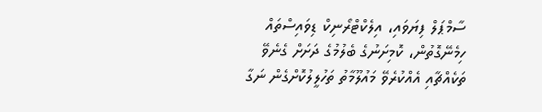ސާމްޕަލް ފިޔަވައި، އިލެކްޓްރޯނިކް ޑިވައިސްތައް ހިމެނޭގޮތުން، ކޮމިށަނުގެ ބެލުމުގެ ދަށަށް ގެނެވޭ ތަކެއްޗާއި އެއްކުރެވޭ މައުލޫމާތު ތަހުލީލުކޮށްގެން ނަގާ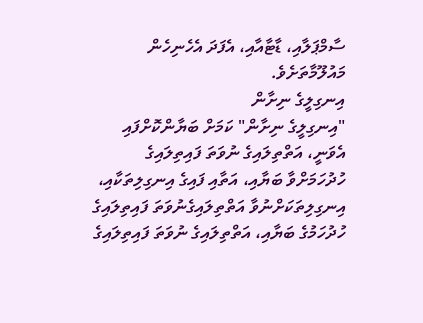ސާމްޕަލާއި، ޑާޓާއާއި، އެފަދަ އެހެނިހެން މައުލޫމާތަށެވެ.
އިނގިލީގެ ނިށާން
"އިނގިލީގެ ނިށާން" ކަމަށް ބަޔާންކޮށްފައި އެވަނީ، އަތްތިލައިގެ ނުވަތަ ފައިތިލައިގެ ހުދުހަމަށްވާ ބަޔާއި، އަތާއި ފައިގެ އިނގިލިތަކާއި، އިނގިލިތަކަށްނުވާ އަތްތިލައިގެނުވަތަ ފައިތިލައިގެ ހުދުހަމުގެ ބަޔާއި، އަތްތިލައިގެ ނުވަތަ ފައިތިލައިގެ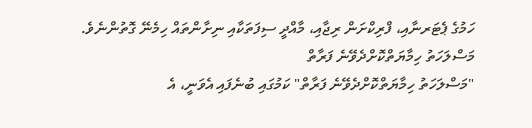ހަމުގެ ޕެޓަރނާއި، ފްރިކްށަން ރިޖާއި، މާއްދީ ސިފަތަކާއި ނިށާންތައް ހިމެނޭ ގޮތުންނެވެ.
މަސްލަހަތު ހިމާޔަތްކޮށްދެވޭނެ ފަރާތް
"މަސްލަހަތު ހިމާޔަތްކޮށްދެވޭނެ ފަރާތް" ކަމުގައި ބުނެފައި އެވަނީ، އެ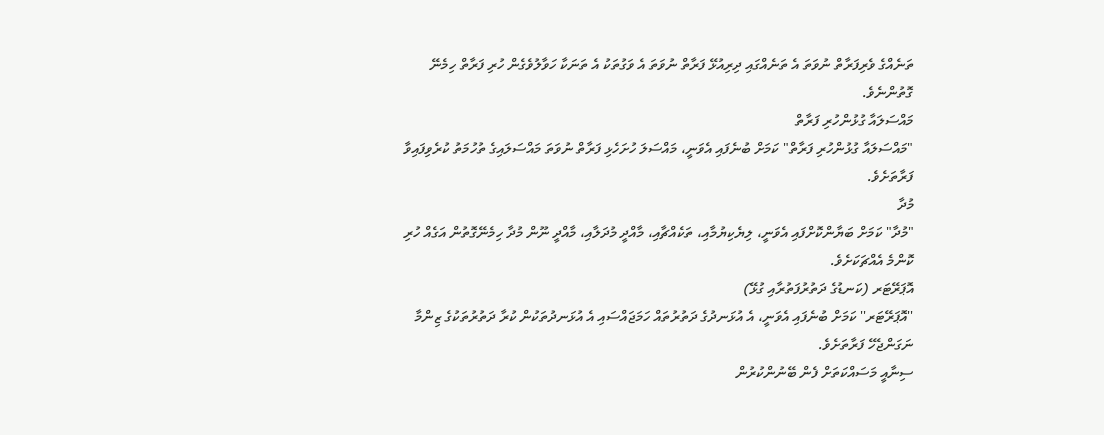ތަނެއްގެ ވެރިފަރާތް ނުވަތަ އެ ތަނެއްގައި ދިރިއުޅޭ ފަރާތް ނުވަތަ އެ ވަގުތަކު އެ ތަނަކާ ހަވާލުވެގެން ހުރި ފަރާތް ހިމެނޭ ގޮތުންނެވެ.
މައްސަލައާ ގުޅުންހުރި ފަރާތް
"މައްސަލައާ ގުޅުންހުރި ފަރާތް" ކަމަށް ބުނެފައި އެވަނީ، މައްސަލަ ހުށަހެޅި ފަރާތް ނުވަތަ މައްސަލައިގެ ތުހުމަތު ކުރެވިފައިވާ ފަރާތަށެވެ.
މުދާ
"މުދާ" ކަމަށް ބަޔާންކޮށްފައި އެވަނީ، ލިޔެކިޔުމާއި، ތަކެއްޗާއި، މާއްދީ މުދަލާއި، މާއްދީ ނޫން މުދާ ހިމެނޭގޮތުން އަގެއް ހުރި ކޮންމެ އެއްޗަކަށެވެ.
އޮޕަރޭޓަރ (ކަނޑުގެ ދަތުރުފަތުރާއި ގުޅޭ)
''އޮޕަރޭޓަރ'' ކަމަށް ބުނެފައި އެވަނީ، އެ އުޅަނދުގެ ދަތުރުތައް ހަމަޖައްސައި އެ އުޅަނދުތަކުން ކުރާ ދަތުރުތަކުގެ ޒިންމާ ނަގަންޖެހޭ ފަރާތަށެވެ.
ސިނާއީ މަސައްކަތަށް ފެން ބޭނުންކުރުން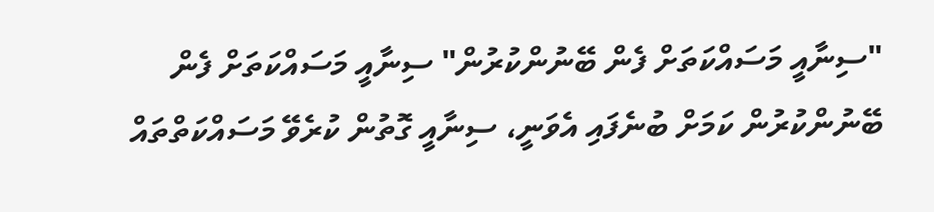"ސިނާއީ މަސައްކަތަށް ފެން ބޭނުންކުރުން" ސިނާއީ މަސައްކަތަށް ފެން ބޭނުންކުރުން ކަމަށް ބުނެފައި އެވަނީ، ސިނާއީ ގޮތުން ކުރެވޭ މަސައްކަތްތައް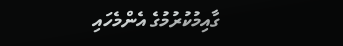ގާއިމުކުރުމުގެ އެންމެހައި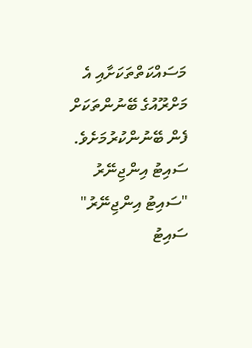މަސައްކަތްތަކަށާއި އެ މަށްރޫއުގެ ބޭނުންތަކަށް ފެން ބޭނުންކުރުމަށެވެ.
ސައިޓު އިންޖިނޭރު
"ސައިޓު އިންޖިނޭރު" ސައިޓު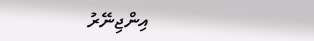އިންޖިނޭރު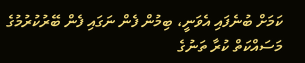ކަމަށް ބުނެފައި އެވަނީ، ބިމުން ފެން ނަގައި ފެން ބޭރުކުރުމުގެ މަސައްކަތް ކުރާ ތަނުގެ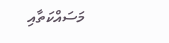މަސައްކަތާއި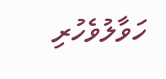ހަވާލުވެހުރި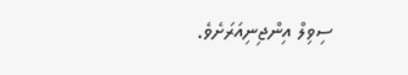ސިވިލް އިންޖިނިއަރަށެވެ.